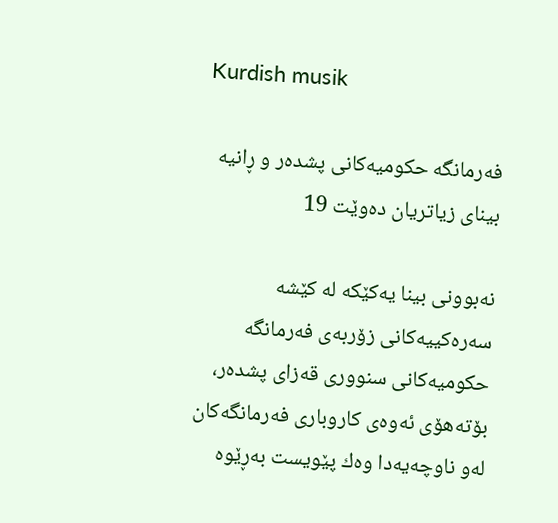Kurdish musik

فه‌رمانگه‌ حكومیه‌كانی‌ پشده‌ر و ڕانیه‌ بینای زیاتریان ده‌وێت 19

نه‌بوونی‌ بینا یه‌كێكه‌ له‌ كێشه‌ سه‌ره‌كییه‌كانی‌ زۆربه‌ی‌ فه‌رمانگه‌ حكومیه‌كانی‌ سنووری‌ قه‌زای‌ پشده‌ر، بۆته‌هۆی‌ ئه‌وه‌ی‌ كاروباری‌ فه‌رمانگه‌كان له‌و ناوچه‌یه‌دا وه‌ك پێویست به‌ڕێوه‌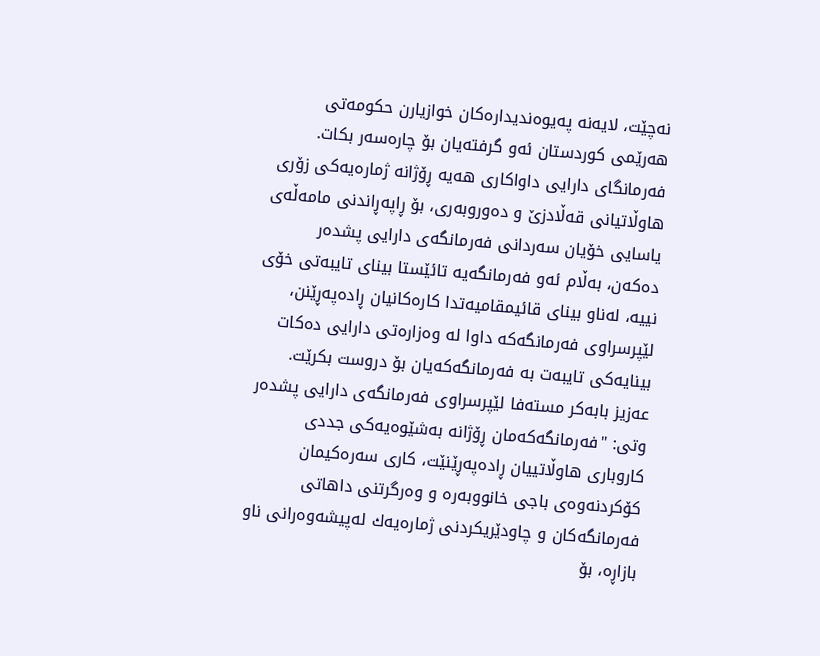نه‌چێت، لایه‌نه‌ په‌یوه‌ندیداره‌كان خوازیارن حكومه‌تی‌ هه‌رێمی‌ كوردستان ئه‌و گرفته‌یان بۆ چاره‌سه‌ر بكات. فه‌رمانگای دارایی داواكاری هه‌یه‌ ڕۆژانه‌ ژماره‌یه‌كی‌ زۆری‌ هاوڵاتیانی‌ قه‌ڵادزێ‌ و ده‌وروبه‌ری‌، بۆ ڕاپه‌ڕاندنی‌ مامه‌ڵه‌ی‌ یاسایی‌ خۆیان سه‌ردانی‌ فه‌رمانگه‌ی‌ دارایی‌ پشده‌ر ده‌كه‌ن، به‌ڵام ئه‌و فه‌رمانگه‌یه‌ تائێستا بینای‌ تایبه‌تی‌ خۆی‌ نییه‌، له‌ناو بینای‌ قائیمقامیه‌تدا كاره‌كانیان ڕاده‌په‌ڕێنن، لێپرسراوی‌ فه‌رمانگه‌كه‌ داوا له‌ وه‌زاره‌تی‌ دارایی‌ ده‌كات بینایه‌كی‌ تایبه‌ت به‌ فه‌رمانگه‌كه‌یان بۆ دروست بكرێت. عه‌زیز بابه‌كر مسته‌فا لێپرسراوی‌ فه‌رمانگه‌ی‌ دارایی‌ پشده‌ر وتی: "فه‌رمانگه‌كه‌مان ڕۆژانه‌ به‌شێوه‌یه‌كی‌ جددی‌ كاروباری‌ هاوڵاتییان ڕاده‌په‌ڕێنێت، كاری‌ سه‌ره‌كیمان‌ كۆكردنه‌وه‌ی‌ باجی‌ خانووبه‌ره‌ و وه‌رگرتنی‌ داهاتی‌ فه‌رمانگه‌كان ‌و چاودێریكردنی‌ ژماره‌یه‌ك له‌پیشه‌وه‌رانی‌ ناو بازاڕه‌، بۆ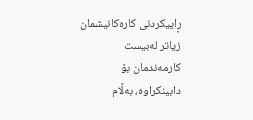ڕاییكردنی‌ كاره‌كانیشمان زیاتر له‌بیست كارمه‌ندمان بۆ دابینكراوه‌، به‌ڵام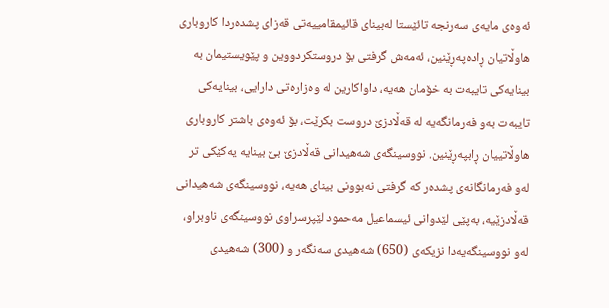ئه‌وه‌ی‌ مایه‌ی‌ سه‌رنجه‌ تائێستا له‌بینای‌ قائیمقامییه‌تی‌ قه‌زای‌ پشده‌ردا كاروباری‌ هاوڵاتیان ڕاده‌په‌ڕێنین، ئه‌مه‌ش گرفتی‌ بۆ دروستكردووین و پێویستیمان به‌ بینایه‌كی‌ تایبه‌ت به‌ خۆمان هه‌یه‌، داواكارین له‌ وه‌زاره‌تی‌ دارایی‌، بینایه‌كی‌ تایبه‌ت به‌و فه‌رمانگه‌یه‌ له‌ قه‌ڵادزێ‌ دروست بكرێت، بۆ ئه‌وه‌ی‌ باشتر كاروباری‌ هاوڵاتییان ڕابپه‌ڕێنین. نووسینگه‌ی‌ شه‌هیدانی‌ قه‌ڵادزێ‌ بێ بینایه‌ یه‌كێكی‌ تر له‌و فه‌رمانگانه‌ی‌ پشده‌ر كه‌ گرفتی‌ نه‌بوونی‌ بینای‌ هه‌یه‌، نووسینگه‌ی‌ شه‌هیدانی‌ قه‌ڵادزێیه‌، به‌پێی‌ لێدوانی‌ ئیسماعیل مه‌حمود لێپرسراوی‌ نووسینگه‌ی‌ ناوبراو، له‌و نووسینگه‌یه‌دا نزیكه‌ی‌ (650) شه‌هیدی‌ سه‌نگه‌ر و (300) شه‌هیدی‌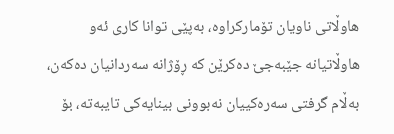هاوڵاتی‌ ناویان تۆماركراوه‌، به‌پێی‌ توانا كاری‌ ئه‌و هاوڵاتیانه‌ جێبه‌جێ‌ ده‌كرێن كه‌ ڕۆژانه‌ سه‌ردانیان ده‌كه‌ن، به‌ڵام گرفتی‌ سه‌ره‌كییان نه‌بوونی‌ بینایه‌كی‌ تایبه‌ته‌، بۆ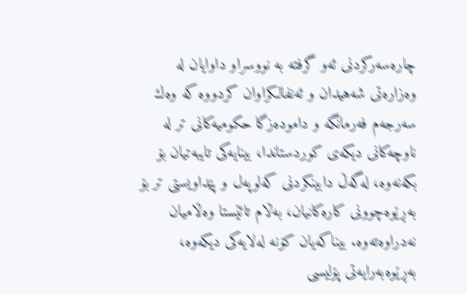چاره‌سه‌ركردنی‌ ئه‌و گرفته‌ به‌ نووسراو داوایان له‌ وه‌زاره‌تی‌ شه‌هیدان و ئه‌نفالكراوان كردووه‌ كه‌ وه‌ك سه‌رجه‌م فه‌رمانگه‌ و داموده‌زگا حكومیه‌كانی‌ تر له‌ ناوچه‌كانی‌ دیكه‌ی‌ كوردستاندا، بینایه‌كی‌ تایبه‌تیان بۆ بكه‌نه‌وه‌، له‌گه‌ڵ دابینكردنی‌ كه‌لوپه‌ل و پێداویستی‌ تر بۆ به‌ڕێوه‌چوونی‌ كاره‌كانیان، به‌ڵام تائێستا وه‌ڵامیان نه‌دراوه‌ته‌وه‌. بیناكه‌یان كۆنه‌ له‌لایه‌كی‌ دیكه‌وه‌، به‌ڕێوه‌به‌رایه‌تی‌ پۆلیسی‌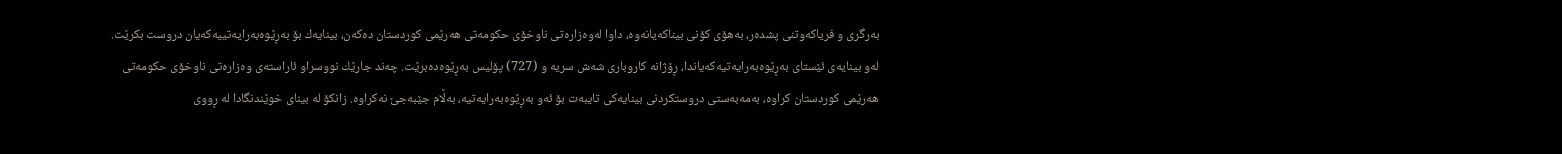به‌رگری‌‌ و فریاكه‌وتنی‌ پشده‌ر، به‌هۆی‌ كۆنی‌ بیناكه‌یانه‌وه‌، داوا له‌وه‌زاره‌تی‌ ناوخۆی‌ حكومه‌تی‌ هه‌رێمی‌ كوردستان ده‌كه‌ن، بینایه‌ك بۆ به‌ڕێوه‌به‌رایه‌تییه‌كه‌یان دروست بكرێت. له‌و بینایه‌ی ئێستای به‌ڕێوه‌به‌رایه‌تیه‌كه‌یاندا، ڕۆژانه‌ كاروباری‌ شه‌ش سریه‌ ‌و (727) پۆلیس به‌ڕێوه‌ده‌برێت. چه‌ند جارێك نووسراو ئاراسته‌ی‌ وه‌زاره‌تی‌ ناوخۆی‌ حكومه‌تی‌ هه‌رێمی‌ كوردستان كراوه‌، به‌مه‌به‌ستی‌ دروستكردنی‌ بینایه‌كی تایبه‌ت بۆ ئه‌و به‌ڕێوه‌به‌رایه‌تیه‌، به‌ڵام جێبه‌جێ نه‌كراوه‌. زانكۆ له‌ بینای خوێندنگادا له‌ ڕووی‌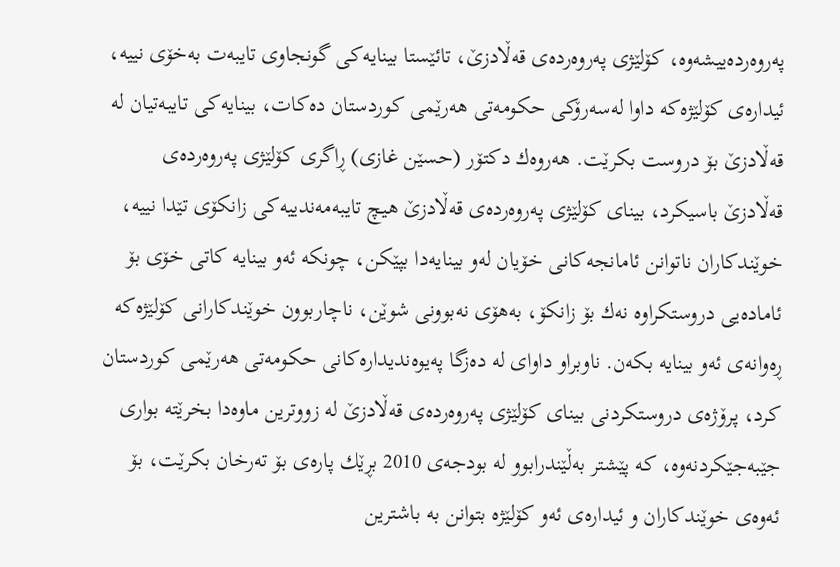په‌روه‌رده‌ییشه‌وه‌، كۆلێژی‌ په‌روه‌رده‌ی‌ قه‌ڵادزێ‌، تائێستا بینایه‌كی‌ گونجاوی‌ تایبه‌ت به‌خۆی‌ نییه‌، ئیداره‌ی كۆلێژه‌كه‌ داوا له‌سه‌رۆكی‌ حكومه‌تی‌ هه‌رێمی‌ كوردستان ده‌كات، بینایه‌كی‌ تایبه‌تیان له‌ قه‌ڵادزێ‌ بۆ دروست بكرێت. هه‌روه‌ك دكتۆر (حسێن غازی‌) ڕاگری‌ كۆلێژی‌ په‌روه‌رده‌ی قه‌ڵادزێ‌‌ باسیكرد، بینای‌ كۆلێژی‌ په‌روه‌رده‌ی‌ قه‌ڵادزێ‌ هیچ تایبه‌مه‌ندییه‌كی‌ زانكۆی‌ تێدا نییه‌، خوێندكاران ناتوانن ئامانجه‌كانی‌ خۆیان له‌و بینایه‌دا بپێكن، چونكه‌ ئه‌و بینایه‌ كاتی‌ خۆی‌ بۆ ئاماده‌یی‌ دروستكراوه‌ نه‌ك بۆ زانكۆ، به‌هۆی‌ نه‌بوونی‌ شوێن، ناچاربوون خوێندكارانی‌ كۆلێژه‌كه‌ ڕه‌وانه‌ی‌ ئه‌و بینایه‌ بكه‌ن. ناوبراو داوای‌ له‌ ده‌زگا په‌یوه‌ندیداره‌كانی‌ حكومه‌تی‌ هه‌رێمی‌ كوردستان كرد، پرۆژه‌ی‌ دروستكردنی‌ بینای‌ كۆلێژی‌ په‌روه‌رده‌ی‌ قه‌ڵادزێ‌ له‌ زووترین ماوه‌دا بخرێته‌ بواری‌ جێبه‌جێكردنه‌وه‌، كه‌ پێشتر به‌ڵێندرابوو له‌ بودجه‌ی‌ 2010 بڕێك پاره‌ی‌ بۆ ته‌رخان بكرێت، بۆ ئه‌وه‌ی‌ خوێندكاران و ئیداره‌ی‌ ئه‌و كۆلێژه‌ بتوانن به‌ باشترین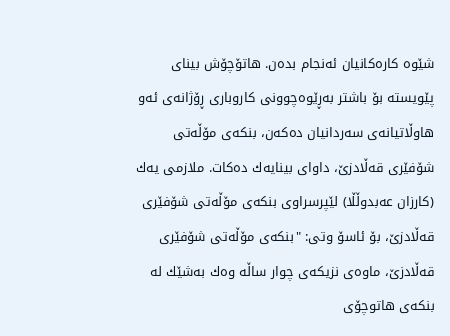شێوه‌ كاره‌كانیان ئه‌نجام بده‌ن. هاتۆچۆش بینای پێویسته‌ بۆ باشتر به‌ڕێوه‌چوونی‌ كاروباری‌ ڕۆژانه‌ی‌ ئه‌و هاوڵاتیانه‌ی‌ سه‌ردانیان ده‌كه‌ن، بنكه‌ی‌ مۆڵه‌تی‌ شۆفێری‌ قه‌ڵادزێ‌، داوای‌ بینایه‌ك ده‌كات. ملازمی‌ یه‌ك (كارزان عه‌بدوڵڵا) لێپرسراوی‌ بنكه‌ی‌ مۆڵه‌تی‌ شۆفێری‌ قه‌ڵادزێ‌، بۆ ئاسۆ وتی‌: "بنكه‌ی‌ مۆڵه‌تی‌ شۆفێری‌ قه‌ڵادزێ‌، ماوه‌ی‌ نزیكه‌ی‌ چوار ساڵه‌ وه‌ك به‌شێك له‌ بنكه‌ی‌ هاتوچۆی‌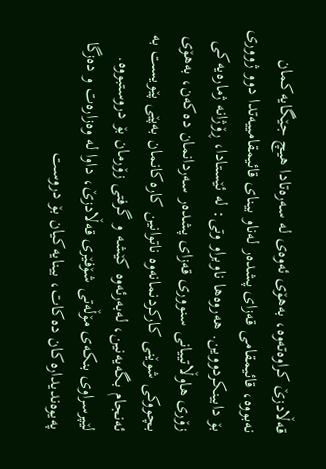قه‌ڵادزێ‌ كراوه‌ته‌وه‌، به‌هۆی‌ ئه‌وه‌ی‌ له‌ سه‌ره‌تادا هیچ جێگایه‌كمان نه‌بووه‌، قائیمقامی‌ قه‌زای‌ پشده‌ر له‌ناو بینای‌ قائیمقامییه‌تدا دوو ژووری‌ بۆ دابینكردووین. هه‌روه‌ها ناوبراو وتی‌: له‌ ئێستادا، ڕۆژانه‌ ژماره‌یه‌كی‌ زۆری‌‌ هاوڵاتییانی‌ سنووری‌ قه‌زای‌ پشده‌ر سه‌ردانمان ده‌كه‌ن‌، به‌هۆی‌ بچووكی‌ شوێنی‌ كاركردنمانه‌وه‌ ناتوانین كاره‌كانمان به‌پێی‌ پێویست به‌ ئه‌نجام بگه‌یه‌نین، له‌به‌رئه‌وه‌ كێشه‌ و گرفتی‌ زۆرمان بۆ دروستبووه‌. لێپرسراوی‌ بنكه‌ی‌ مۆڵه‌تی‌ شۆفێری‌ قه‌ڵادزێ‌، داوا‌ له‌ وه‌زاره‌ت و ده‌زگا په‌یوه‌ندیداره‌كان ده‌كات، بینایه‌كیان بۆ دروست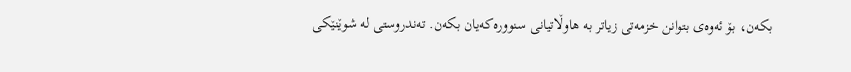بكه‌ن، بۆ ئه‌وه‌ی‌ بتوانن خزمه‌تی‌ زیاتر به‌ هاوڵاتیانی‌ سنووره‌كه‌یان بكه‌ن. ته‌ندروستی له‌ شوێنێكی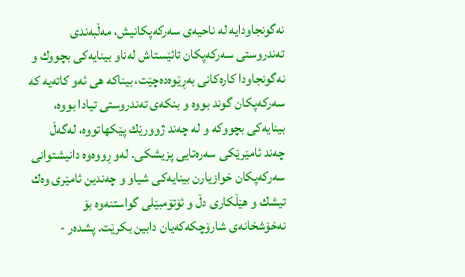نه‌گونجاودایه‌ له‌ ناحیه‌ی‌ سه‌ركه‌پكانیش، مه‌ڵبه‌ندی‌ ته‌ندروستی‌ سه‌ركه‌پكان تائێستاش له‌ناو بینایه‌كی‌ بچووك و نه‌گونجاودا كاره‌كانی‌ به‌ڕێوه‌ده‌چێت، بیناكه‌ هی‌ ئه‌و كاته‌یه‌ كه‌ سه‌ركه‌پكان گوند بووه‌ و بنكه‌ی‌ ته‌ندروستی‌ تیادا بووه‌، بینایه‌كی‌ بچووكه‌ و له‌ چه‌ند ژوورێك پێكهاتووه‌، له‌گه‌ڵ چه‌ند ئامێرێكی‌ سه‌ره‌تایی‌ پزیشكی‌. له‌و ڕووه‌وه‌ دانیشتوانی‌ سه‌ركه‌پكان خوازیارن بینایه‌كی‌ شیاو و چه‌ندین ئامێری‌ وه‌ك تیشك و هێڵكاری‌ دڵ و ئۆتۆمبێلی‌ گواستنه‌وه‌ بۆ نه‌خۆشخانه‌ی‌ شارۆچكه‌كه‌یان دابین بكرێت. پشده‌ر -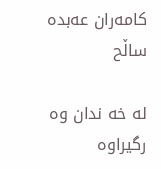كامه‌ران عه‌بده‌ ساڵح

له خه ندان وه رگیراوه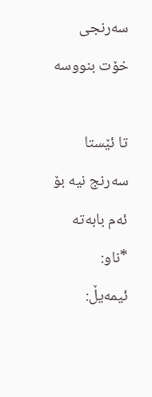سه‌رنجی خۆت بنووسه‌

تا ئێستا سه‌رنج نیه‌ بۆ ئه‌م بابه‌ته‌
*ناو:
ئیمه‌یڵ: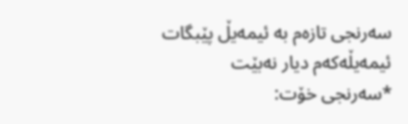سه‌رنجی تازه‌م به‌ ئیمه‌یڵ پێبگات
ئیمه‌یڵه‌که‌م دیار نه‌بێت
*سه‌رنجی خۆت: